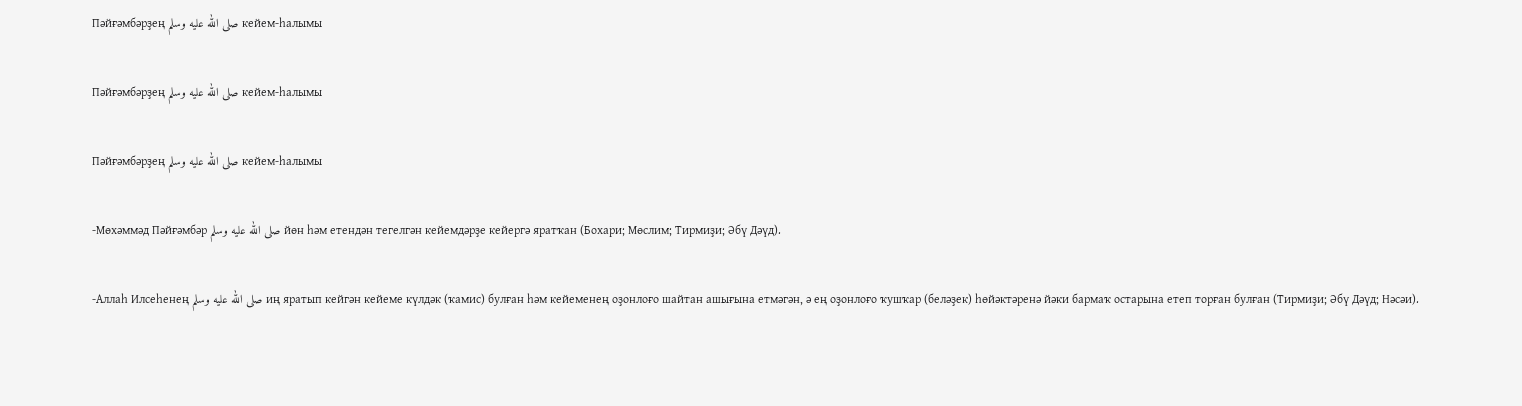Пәйғәмбәрҙең صلى الله عليه وسلم кейем-һалымы

Пәйғәмбәрҙең صلى الله عليه وسلم кейем-һалымы

Пәйғәмбәрҙең صلى الله عليه وسلم кейем-һалымы

-Мөхәммәд Пәйғәмбәр صلى الله عليه وسلم йөн һәм етендән тегелгән кейемдәрҙе кейергә яратҡан (Бохари; Мөслим; Тирмиҙи; Әбү Дәүд).

-Аллаһ Илсеһенең صلى الله عليه وسلم иң яратып кейгән кейеме күлдәк (ҡамис) булған һәм кейеменең оҙонлоғо шайтан ашығына етмәгән, ә ең оҙонлоғо ҡушҡар (беләҙек) һөйәктәренә йәки бармаҡ остарына етеп торған булған (Тирмиҙи; Әбү Дәүд; Нәсәи).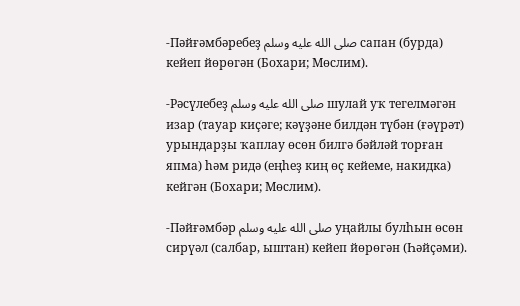-Пәйғәмбәребеҙ صلى الله عليه وسلم сапан (бурда) кейеп йөрөгән (Бохари; Мөслим).

-Рәсүлебеҙ صلى الله عليه وسلم шулай уҡ тегелмәгән изар (тауар киҫәге; кәүҙәне билдән түбән (ғәүрәт) урындарҙы ҡаплау өсөн билгә бәйләй торған япма) һәм ридә (еңһеҙ киң өҫ кейеме, накидка) кейгән (Бохари; Мөслим).

-Пәйғәмбәр صلى الله عليه وسلم уңайлы булһын өсөн сирүәл (салбар, ыштан) кейеп йөрөгән (Һәйҫәми).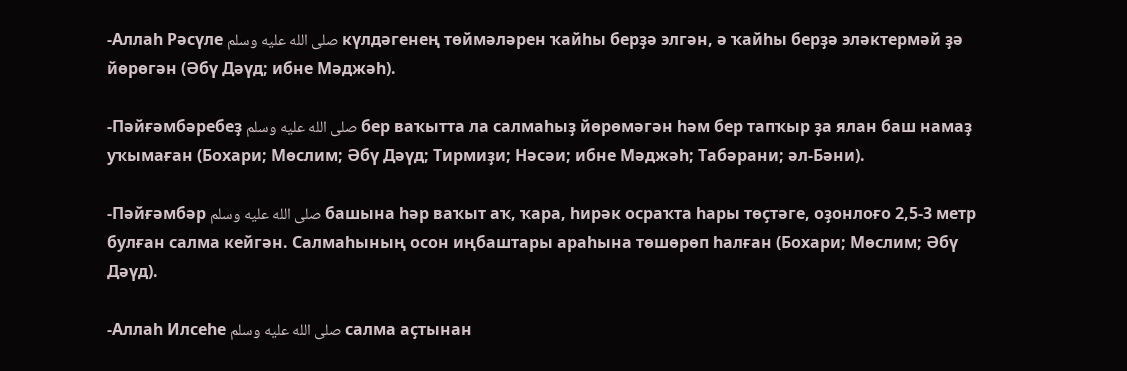-Аллаһ Рәсүле صلى الله عليه وسلم күлдәгенең төймәләрен ҡайһы берҙә элгән, ә ҡайһы берҙә эләктермәй ҙә йөрөгән (Әбү Дәүд; ибне Мәджәһ).

-Пәйғәмбәребеҙ صلى الله عليه وسلم бер ваҡытта ла салмаһыҙ йөрөмәгән һәм бер тапҡыр ҙа ялан баш намаҙ уҡымаған (Бохари; Мөслим; Әбү Дәүд; Тирмиҙи; Нәсәи; ибне Мәджәһ; Табәрани; әл-Бәни).

-Пәйғәмбәр صلى الله عليه وسلم башына һәр ваҡыт аҡ, ҡара, һирәк осраҡта һары төҫтәге, оҙонлоғо 2,5-3 метр булған салма кейгән. Салмаһының осон иңбаштары араһына төшөрөп һалған (Бохари; Мөслим; Әбү Дәүд).

-Аллаһ Илсеһе صلى الله عليه وسلم салма аҫтынан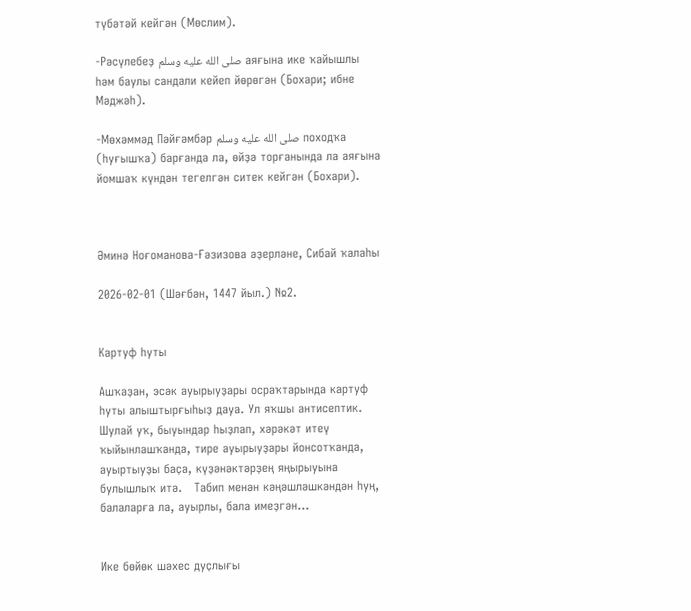түбәтәй кейгән (Мөслим).

-Рәсүлебеҙ صلى الله عليه وسلم аяғына ике ҡайышлы һәм баулы сандали кейеп йөрөгән (Бохари; ибне Мәджәһ).

-Мөхәммәд Пәйғәмбәр صلى الله عليه وسلم походҡа (һуғышҡа) барғанда ла, өйҙә торғанында ла аяғына йомшаҡ күндән тегелгән ситек кейгән (Бохари).



Әминә Ноғоманова-Ғәзизова әҙерләне, Сибай ҡалаһы

2026-02-01 (Шәғбән, 1447 йыл.) №2.


Картуф һуты

Ашҡаҙан, эсәк ауырыуҙары осраҡтарында картуф һуты алыштырғыһыҙ дауа. Ул яҡшы антисептик. Шулай уҡ, быуындар һыҙлап, хәрәкәт итеү ҡыйынлашҡанда, тире ауырыуҙары йонсотҡанда, ауыртыуҙы баҫа, күҙәнәктәрҙең яңырыуына булышлыҡ итә.   Табип менән кәңәшләшкәндән һуң, балаларға ла, ауырлы, бала имеҙгән...


Ике бөйөк шәхес дуҫлығы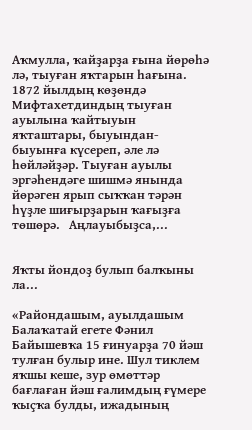Аҡмулла, ҡайҙарҙа ғына йөрөһә лә, тыуған яҡтарын һағына.   1872 йылдың көҙөндә Мифтахетдиндың тыуған ауылына ҡайтыуын яҡташтары, быуындан-быуынға күсереп, әле лә һөйләйҙәр. Тыуған ауылы эргәһендәге шишмә янында йөрәген ярып сыҡҡан тәрән һүҙле шиғырҙарын ҡағыҙға төшөрә.   Аңлауыбыҙса,...


Яҡты йондоҙ булып балҡыны ла...

«Райондашым, ауылдашым Балаҡатай егете Фәнил Байышевҡа 15 ғинуарҙа 70 йәш тулған булыр ине. Шул тиклем яҡшы кеше, зур өмөттәр бағлаған йәш ғалимдың ғүмере ҡыҫҡа булды, ижадының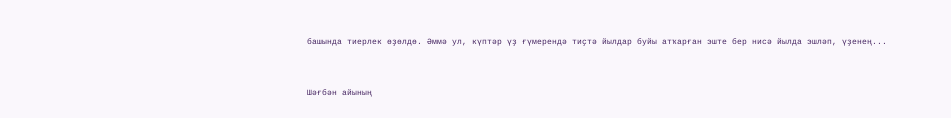башында тиерлек өҙөлдө. Әммә ул, күптәр үҙ ғүмерендә тиҫтә йылдар буйы атҡарған эште бер нисә йылда эшләп, үҙенең...


Шәғбән айының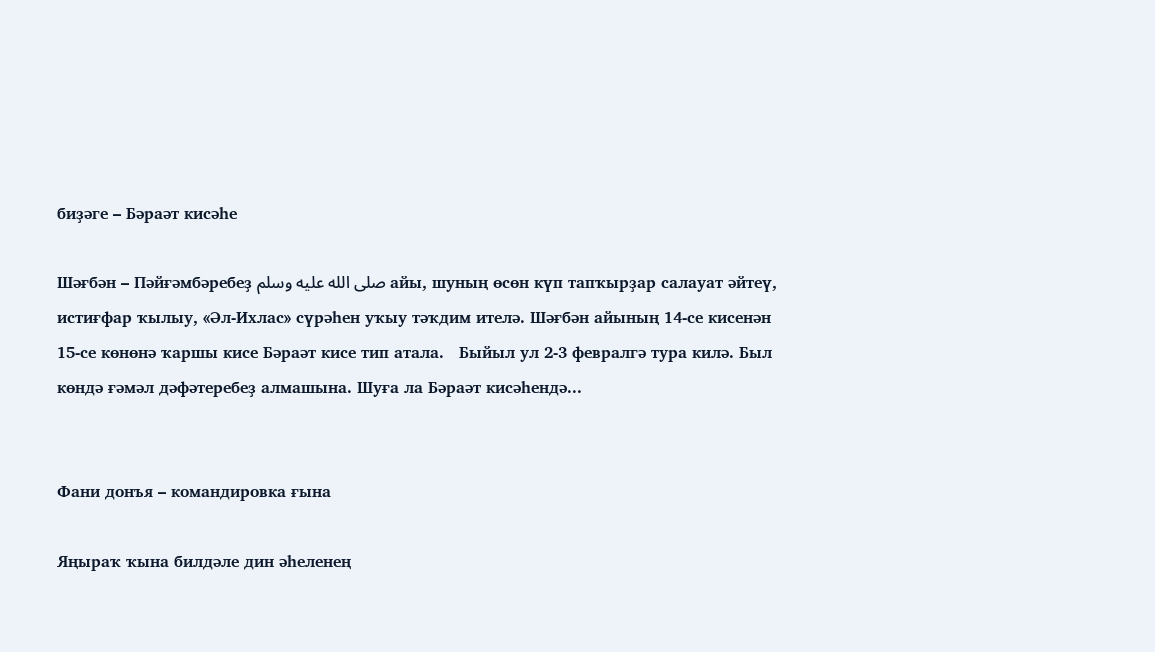биҙәге – Бәраәт кисәһе

Шәғбән – Пәйғәмбәребеҙ صلى الله عليه وسلم айы, шуның өсөн күп тапҡырҙар салауат әйтеү, истиғфар ҡылыу, «Әл-Ихлас» сүрәһен уҡыу тәҡдим ителә. Шәғбән айының 14-се кисенән 15-се көнөнә ҡаршы кисе Бәраәт кисе тип атала.   Быйыл ул 2-3 февралгә тура килә. Был көндә ғәмәл дәфәтеребеҙ алмашына. Шуға ла Бәраәт кисәһендә...


Фани донъя – командировка ғына

Яңыраҡ ҡына билдәле дин әһеленең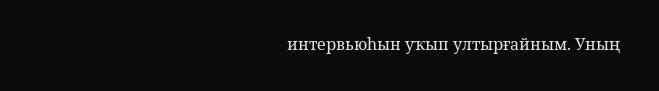интервьюһын уҡып ултырғайным. Уның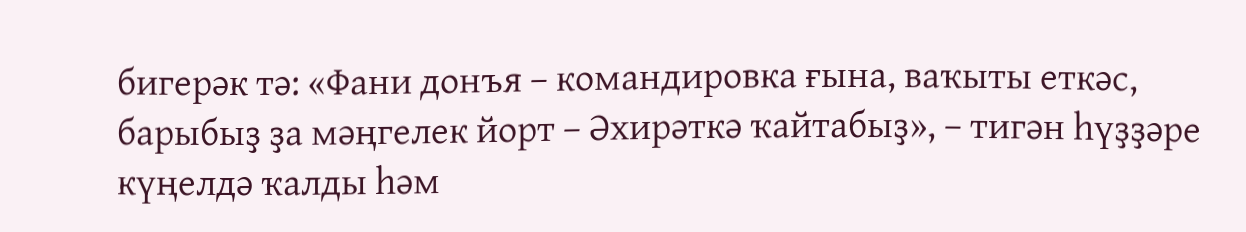бигерәк тә: «Фани донъя – командировка ғына, ваҡыты еткәс, барыбыҙ ҙа мәңгелек йорт – Әхирәткә ҡайтабыҙ», – тигән һүҙҙәре күңелдә ҡалды һәм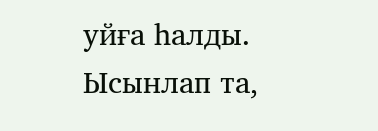уйға һалды. Ысынлап та,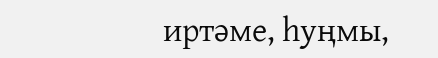иртәме, һуңмы,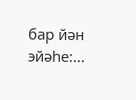бар йән эйәһе:...